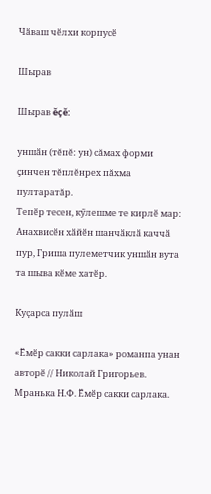Чӑваш чӗлхи корпусӗ

Шырав

Шырав ĕçĕ:

уншӑн (тĕпĕ: ун) сăмах форми çинчен тĕплĕнрех пăхма пултаратăр.
Тепӗр тесен, кӳлешме те кирлӗ мар: Анахвисӗн хӑйӗн шанчӑклӑ каччӑ пур, Гриша пулеметчик уншӑн вута та шыва кӗме хатӗр.

Куҫарса пулӑш

«Ӗмӗр сакки сарлака» романпа унан авторӗ // Николай Григорьев. Мранька Н.Ф. Ӗмӗр сакки сарлака.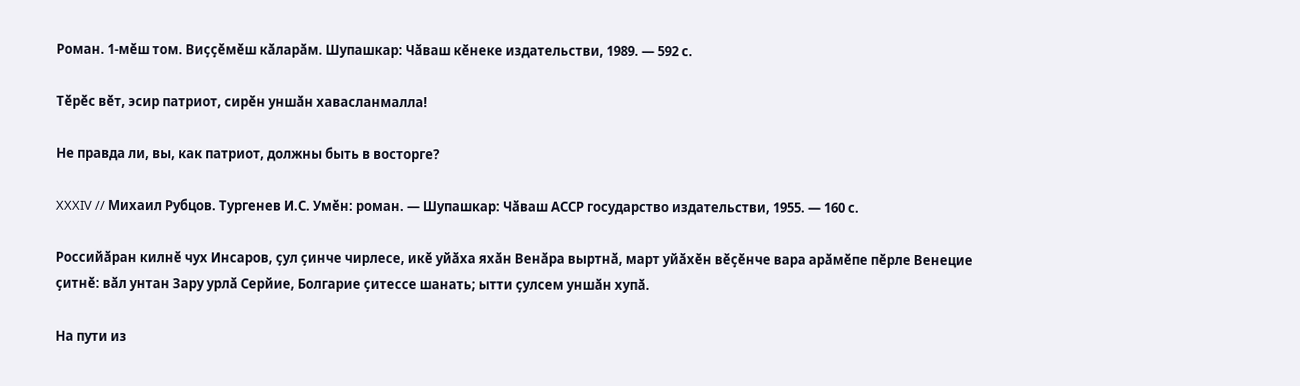Роман. 1-мӗш том. Виҫҫӗмӗш кӑларӑм. Шупашкар: Чӑваш кӗнеке издательстви, 1989. — 592 с.

Тӗрӗс вӗт, эсир патриот, сирӗн уншӑн хавасланмалла!

Не правда ли, вы, как патриот, должны быть в восторге?

XXXIV // Михаил Рубцов. Тургенев И.С. Умӗн: роман. — Шупашкар: Чӑваш АССР государство издательстви, 1955. — 160 с.

Российӑран килнӗ чух Инсаров, ҫул ҫинче чирлесе, икӗ уйӑха яхӑн Венӑра выртнӑ, март уйӑхӗн вӗҫӗнче вара арӑмӗпе пӗрле Венецие ҫитнӗ: вӑл унтан Зару урлӑ Серйие, Болгарие ҫитессе шанать; ытти ҫулсем уншӑн хупӑ.

На пути из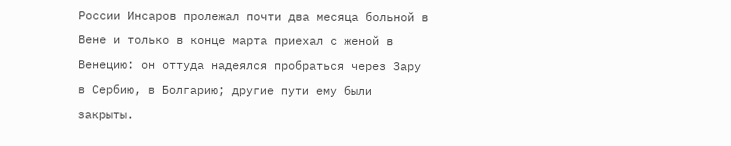России Инсаров пролежал почти два месяца больной в Вене и только в конце марта приехал с женой в Венецию: он оттуда надеялся пробраться через Зару в Сербию, в Болгарию; другие пути ему были закрыты.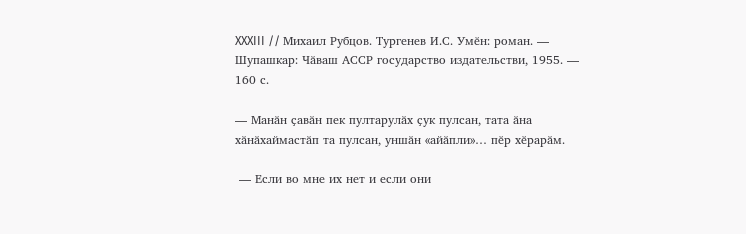XXXIII // Михаил Рубцов. Тургенев И.С. Умӗн: роман. — Шупашкар: Чӑваш АССР государство издательстви, 1955. — 160 с.

— Манӑн ҫавӑн пек пултарулӑх ҫук пулсан, тата ӑна хӑнӑхаймастӑп та пулсан, уншӑн «айӑпли»… пӗр хӗрарӑм.

 — Если во мне их нет и если они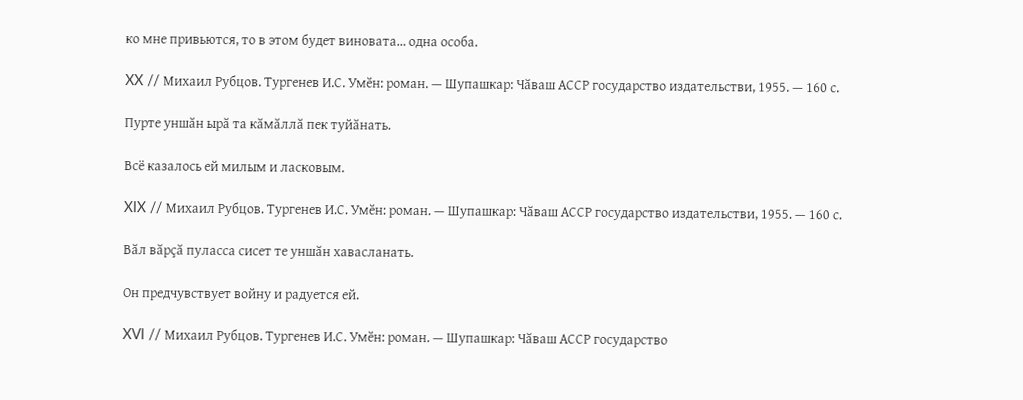ко мне привьются, то в этом будет виновата… одна особа.

XX // Михаил Рубцов. Тургенев И.С. Умӗн: роман. — Шупашкар: Чӑваш АССР государство издательстви, 1955. — 160 с.

Пурте уншӑн ырӑ та кӑмӑллӑ пек туйӑнать.

Всё казалось ей милым и ласковым.

XIX // Михаил Рубцов. Тургенев И.С. Умӗн: роман. — Шупашкар: Чӑваш АССР государство издательстви, 1955. — 160 с.

Вӑл вӑрҫӑ пуласса сисет те уншӑн хавасланать.

Он предчувствует войну и радуется ей.

XVI // Михаил Рубцов. Тургенев И.С. Умӗн: роман. — Шупашкар: Чӑваш АССР государство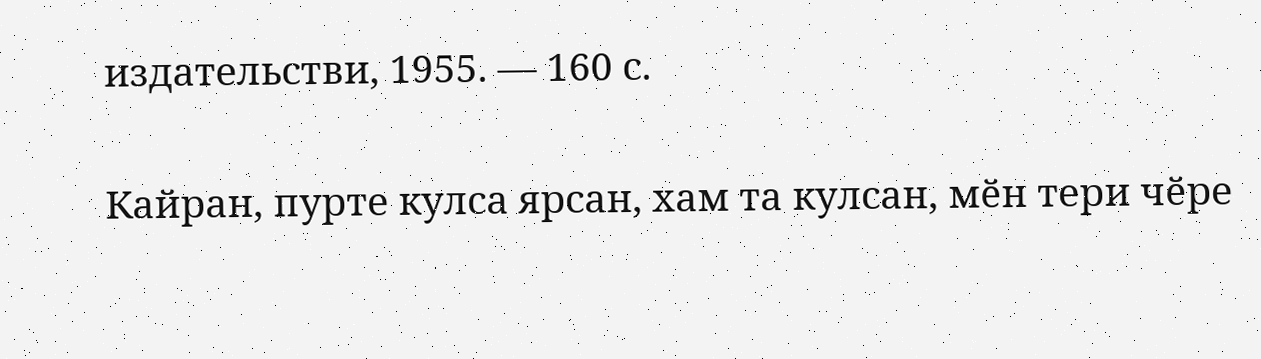издательстви, 1955. — 160 с.

Кайран, пурте кулса ярсан, хам та кулсан, мӗн тери чӗре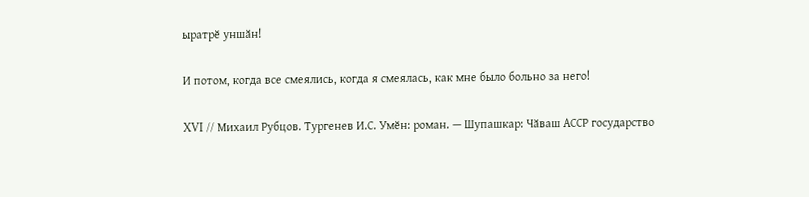ыратрӗ уншӑн!

И потом, когда все смеялись, когда я смеялась, как мне было больно за него!

XVI // Михаил Рубцов. Тургенев И.С. Умӗн: роман. — Шупашкар: Чӑваш АССР государство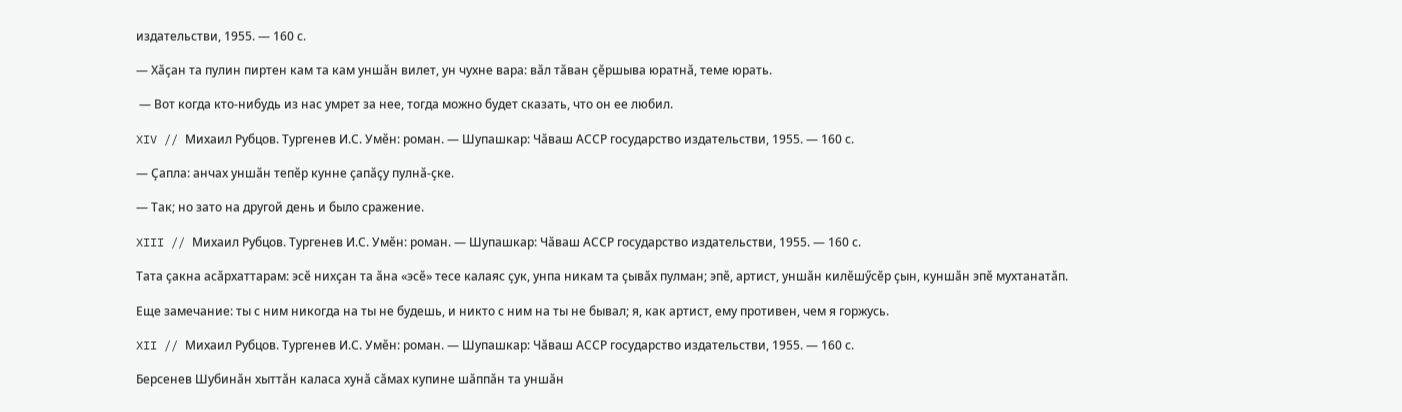издательстви, 1955. — 160 с.

— Хӑҫан та пулин пиртен кам та кам уншӑн вилет, ун чухне вара: вӑл тӑван ҫӗршыва юратнӑ, теме юрать.

 — Вот когда кто-нибудь из нас умрет за нее, тогда можно будет сказать, что он ее любил.

XIV // Михаил Рубцов. Тургенев И.С. Умӗн: роман. — Шупашкар: Чӑваш АССР государство издательстви, 1955. — 160 с.

— Ҫапла: анчах уншӑн тепӗр кунне ҫапӑҫу пулнӑ-ҫке.

— Так; но зато на другой день и было сражение.

XIII // Михаил Рубцов. Тургенев И.С. Умӗн: роман. — Шупашкар: Чӑваш АССР государство издательстви, 1955. — 160 с.

Тата ҫакна асӑрхаттарам: эсӗ нихҫан та ӑна «эсӗ» тесе калаяс ҫук, унпа никам та ҫывӑх пулман; эпӗ, артист, уншӑн килӗшӳсӗр ҫын, куншӑн эпӗ мухтанатӑп.

Еще замечание: ты с ним никогда на ты не будешь, и никто с ним на ты не бывал; я, как артист, ему противен, чем я горжусь.

XII // Михаил Рубцов. Тургенев И.С. Умӗн: роман. — Шупашкар: Чӑваш АССР государство издательстви, 1955. — 160 с.

Берсенев Шубинӑн хыттӑн каласа хунӑ сӑмах купине шӑппӑн та уншӑн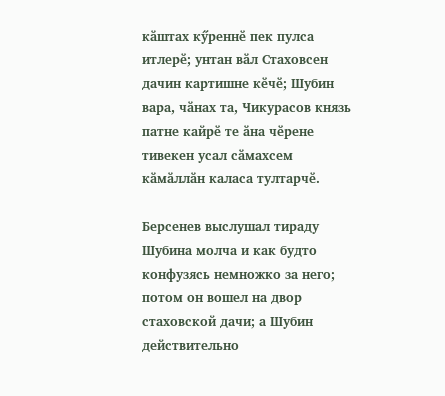кӑштах кӳреннӗ пек пулса итлерӗ; унтан вӑл Стаховсен дачин картишне кӗчӗ; Шубин вара, чӑнах та, Чикурасов князь патне кайрӗ те ӑна чӗрене тивекен усал сӑмахсем кӑмӑллӑн каласа тултарчӗ.

Берсенев выслушал тираду Шубина молча и как будто конфузясь немножко за него; потом он вошел на двор стаховской дачи; а Шубин действительно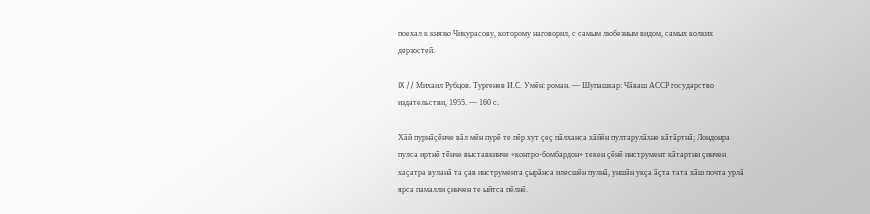поехал к князю Чикурасову, которому наговорил, с самым любезным видом, самых колких дерзостей.

IX // Михаил Рубцов. Тургенев И.С. Умӗн: роман. — Шупашкар: Чӑваш АССР государство издательстви, 1955. — 160 с.

Хӑй пурнӑҫӗнче вӑл мӗн пурӗ те пӗр хут ҫеҫ пӑлханса хӑйӗн пултарулӑхне кӑтӑртнӑ; Лондонра пулса иртнӗ тӗнче выставкинче «контро-бомбардон» текен ҫӗнӗ инструмент кӑтартни ҫинчен хаҫатра вуланӑ та ҫав инструмента ҫырӑнса илесшӗн пулнӑ, уншӑн укҫа ӑҫта тата хӑш почта урлӑ ярса памалли ҫинчен те ыйтса пӗлнӗ.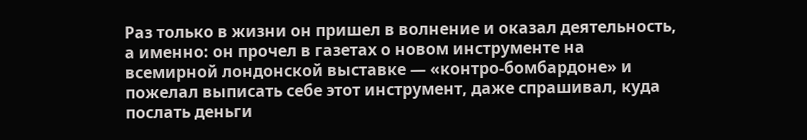Раз только в жизни он пришел в волнение и оказал деятельность, а именно: он прочел в газетах о новом инструменте на всемирной лондонской выставке — «контро-бомбардоне» и пожелал выписать себе этот инструмент, даже спрашивал, куда послать деньги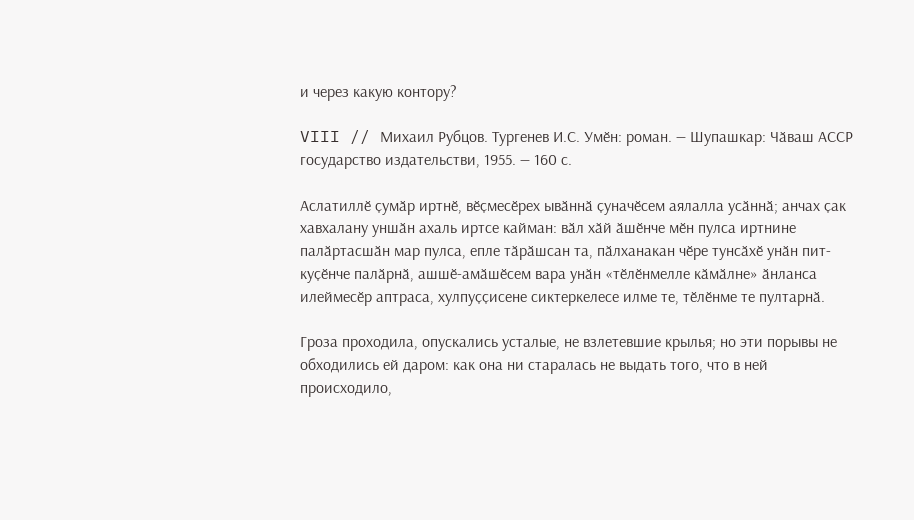и через какую контору?

VIII // Михаил Рубцов. Тургенев И.С. Умӗн: роман. — Шупашкар: Чӑваш АССР государство издательстви, 1955. — 160 с.

Аслатиллӗ ҫумӑр иртнӗ, вӗҫмесӗрех ывӑннӑ ҫуначӗсем аялалла усӑннӑ; анчах ҫак хавхалану уншӑн ахаль иртсе кайман: вӑл хӑй ӑшӗнче мӗн пулса иртнине палӑртасшӑн мар пулса, епле тӑрӑшсан та, пӑлханакан чӗре тунсӑхӗ унӑн пит-куҫӗнче палӑрнӑ, ашшӗ-амӑшӗсем вара унӑн «тӗлӗнмелле кӑмӑлне» ӑнланса илеймесӗр аптраса, хулпуҫҫисене сиктеркелесе илме те, тӗлӗнме те пултарнӑ.

Гроза проходила, опускались усталые, не взлетевшие крылья; но эти порывы не обходились ей даром: как она ни старалась не выдать того, что в ней происходило,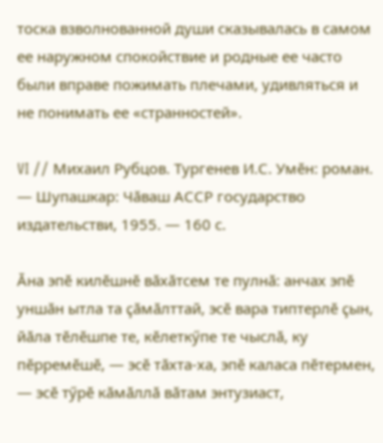тоска взволнованной души сказывалась в самом ее наружном спокойствие и родные ее часто были вправе пожимать плечами, удивляться и не понимать ее «странностей».

VI // Михаил Рубцов. Тургенев И.С. Умӗн: роман. — Шупашкар: Чӑваш АССР государство издательстви, 1955. — 160 с.

Ӑна эпӗ килӗшнӗ вӑхӑтсем те пулнӑ: анчах эпӗ уншӑн ытла та ҫӑмӑлттай, эсӗ вара типтерлӗ ҫын, йӑла тӗлӗшпе те, кӗлеткӳпе те чыслӑ, ку пӗрремӗшӗ, — эсӗ тӑхта-ха, эпӗ каласа пӗтермен, — эсӗ тӳрӗ кӑмӑллӑ вӑтам энтузиаст,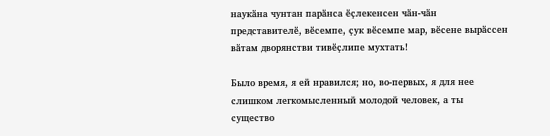наукӑна чунтан парӑнса ӗҫлекенсен чӑн-чӑн представителӗ, вӗсемпе, ҫук вӗсемпе мар, вӗсене вырӑссен вӑтам дворянстви тивӗҫлипе мухтать!

Было время, я ей нравился; но, во-первых, я для нее слишком легкомысленный молодой человек, а ты существо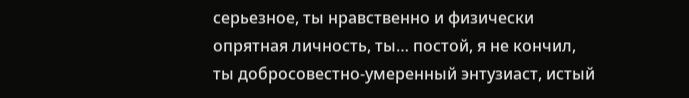серьезное, ты нравственно и физически опрятная личность, ты… постой, я не кончил, ты добросовестно-умеренный энтузиаст, истый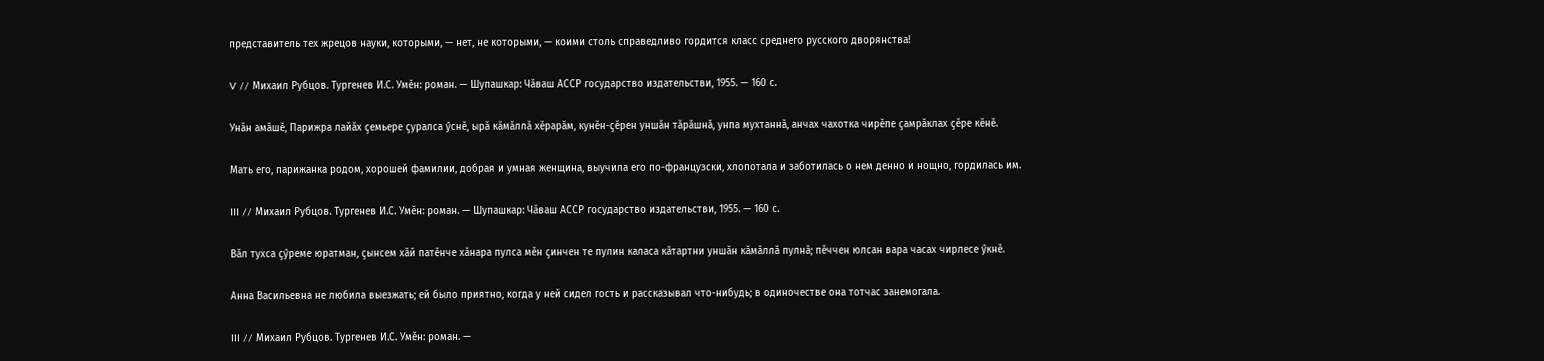представитель тех жрецов науки, которыми, — нет, не которыми, — коими столь справедливо гордится класс среднего русского дворянства!

V // Михаил Рубцов. Тургенев И.С. Умӗн: роман. — Шупашкар: Чӑваш АССР государство издательстви, 1955. — 160 с.

Унӑн амӑшӗ, Парижра лайӑх ҫемьере ҫуралса ӳснӗ, ырӑ кӑмӑллӑ хӗрарӑм, кунӗн-ҫӗрен уншӑн тӑрӑшнӑ, унпа мухтаннӑ, анчах чахотка чирӗпе ҫамрӑклах ҫӗре кӗнӗ.

Мать его, парижанка родом, хорошей фамилии, добрая и умная женщина, выучила его по-французски, хлопотала и заботилась о нем денно и нощно, гордилась им.

III // Михаил Рубцов. Тургенев И.С. Умӗн: роман. — Шупашкар: Чӑваш АССР государство издательстви, 1955. — 160 с.

Вӑл тухса ҫӳреме юратман, ҫынсем хӑй патӗнче хӑнара пулса мӗн ҫинчен те пулин каласа кӑтартни уншӑн кӑмӑллӑ пулнӑ; пӗччен юлсан вара часах чирлесе ӳкнӗ.

Анна Васильевна не любила выезжать; ей было приятно, когда у ней сидел гость и рассказывал что-нибудь; в одиночестве она тотчас занемогала.

III // Михаил Рубцов. Тургенев И.С. Умӗн: роман. —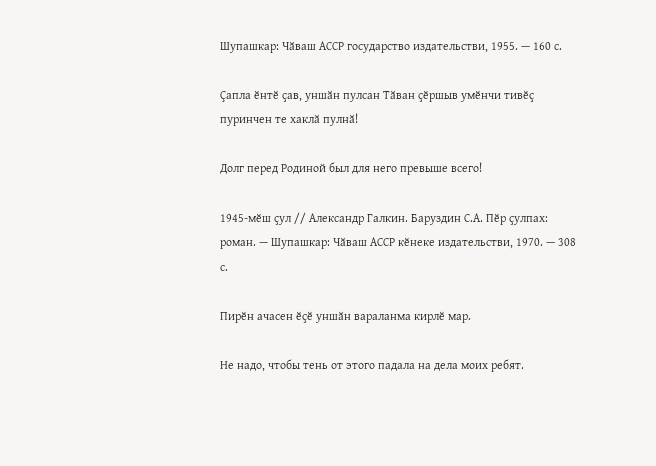Шупашкар: Чӑваш АССР государство издательстви, 1955. — 160 с.

Ҫапла ӗнтӗ ҫав, уншӑн пулсан Тӑван ҫӗршыв умӗнчи тивӗҫ пуринчен те хаклӑ пулнӑ!

Долг перед Родиной был для него превыше всего!

1945-мӗш ҫул // Александр Галкин. Баруздин С.А. Пӗр ҫулпах: роман. — Шупашкар: Чӑваш АССР кӗнеке издательстви, 1970. — 308 с.

Пирӗн ачасен ӗҫӗ уншӑн вараланма кирлӗ мар.

Не надо, чтобы тень от этого падала на дела моих ребят.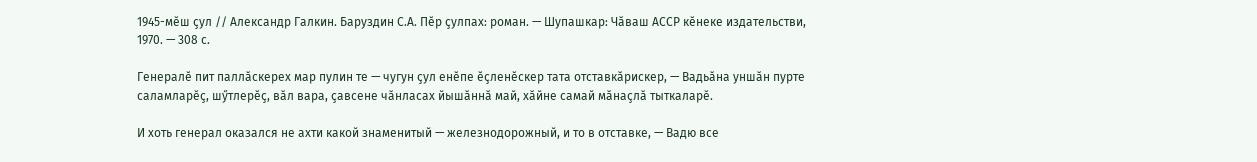1945-мӗш ҫул // Александр Галкин. Баруздин С.А. Пӗр ҫулпах: роман. — Шупашкар: Чӑваш АССР кӗнеке издательстви, 1970. — 308 с.

Генералӗ пит паллӑскерех мар пулин те — чугун ҫул енӗпе ӗҫленӗскер тата отставкӑрискер, — Вадьӑна уншӑн пурте саламларӗҫ, шӳтлерӗҫ, вӑл вара, ҫавсене чӑнласах йышӑннӑ май, хӑйне самай мӑнаҫлӑ тыткаларӗ.

И хоть генерал оказался не ахти какой знаменитый — железнодорожный, и то в отставке, — Вадю все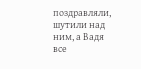поздравляли, шутили над ним, а Вадя все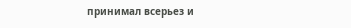принимал всерьез и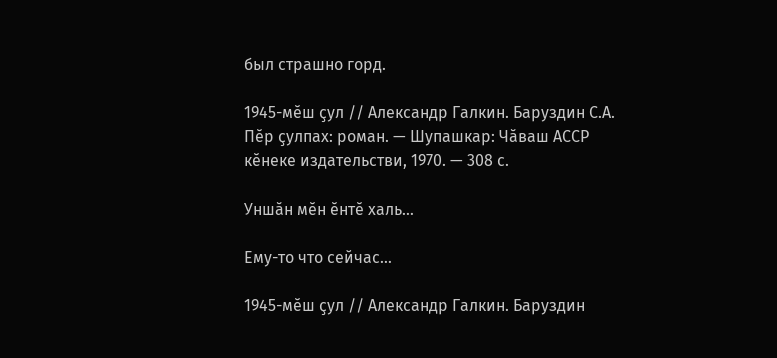был страшно горд.

1945-мӗш ҫул // Александр Галкин. Баруздин С.А. Пӗр ҫулпах: роман. — Шупашкар: Чӑваш АССР кӗнеке издательстви, 1970. — 308 с.

Уншӑн мӗн ӗнтӗ халь…

Ему-то что сейчас…

1945-мӗш ҫул // Александр Галкин. Баруздин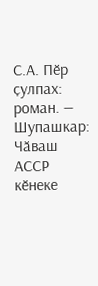С.А. Пӗр ҫулпах: роман. — Шупашкар: Чӑваш АССР кӗнеке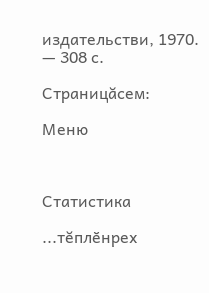издательстви, 1970. — 308 с.

Страницăсем:

Меню



Статистика

...тĕплӗнрех